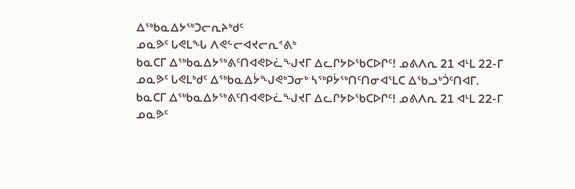ᐃᖅᑲᓇᐃᔭᖅᑐᓕᕆᔨᒃᑯᑦ
ᓄᓇᕗᑦ ᒐᕙᒪᖓ ᐱᕙᓪᓕᐊᔪᓕᕆᕝᕕᒃ
ᑲᓇᑕᒥ ᐃᖅᑲᓇᐃᔭᖅᕕᑦᑎᐊᕙᐅᓛᖑᔪᒥ ᐃᓚᒋᔭᐅᖃᑕᐅᒋᑦ! ᓄᕕᐱᕆ 21 ᐊᒻᒪ 22-ᒥ ᓄᓇᕗᑦ ᒐᕙᒪᒃᑯᑦ ᐃᖅᑲᓇᐃᔮᖑᕙᒃᑐᓂᒃ ᓴᖅᑭᔮᖅᑎᑦᑎᓂᐊᕐᒪᑕ ᐃᖃᓗᒃᑑᑦᑎᐊᒥ.
ᑲᓇᑕᒥ ᐃᖅᑲᓇᐃᔭᖅᕕᑦᑎᐊᕙᐅᓛᖑᔪᒥ ᐃᓚᒋᔭᐅᖃᑕᐅᒋᑦ! ᓄᕕᐱᕆ 21 ᐊᒻᒪ 22-ᒥ ᓄᓇᕗᑦ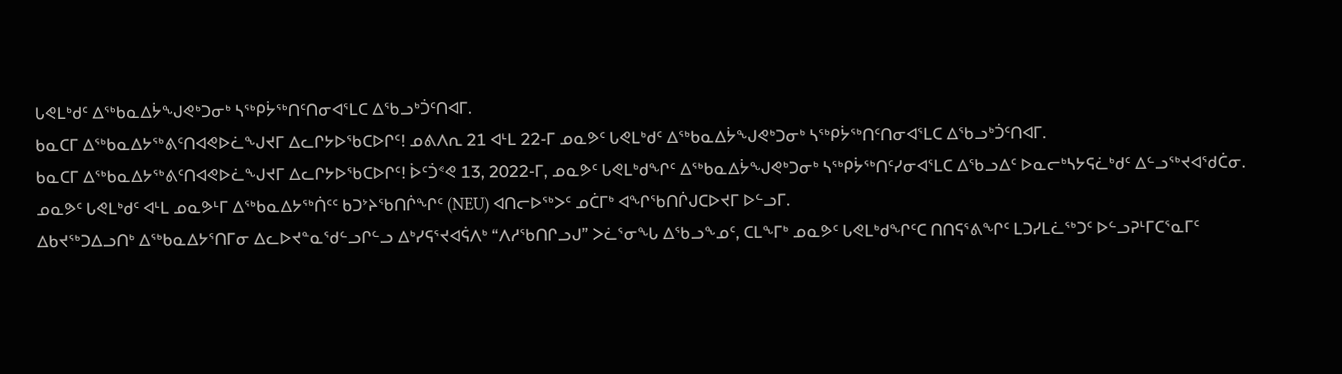ᒐᕙᒪᒃᑯᑦ ᐃᖅᑲᓇᐃᔮᖑᕙᒃᑐᓂᒃ ᓴᖅᑭᔮᖅᑎᑦᑎᓂᐊᕐᒪᑕ ᐃᖃᓗᒃᑑᑦᑎᐊᒥ.
ᑲᓇᑕᒥ ᐃᖅᑲᓇᐃᔭᖅᕕᑦᑎᐊᕙᐅᓛᖑᔪᒥ ᐃᓚᒋᔭᐅᖃᑕᐅᒋᑦ! ᓄᕕᐱᕆ 21 ᐊᒻᒪ 22-ᒥ ᓄᓇᕗᑦ ᒐᕙᒪᒃᑯᑦ ᐃᖅᑲᓇᐃᔮᖑᕙᒃᑐᓂᒃ ᓴᖅᑭᔮᖅᑎᑦᑎᓂᐊᕐᒪᑕ ᐃᖃᓗᒃᑑᑦᑎᐊᒥ.
ᑲᓇᑕᒥ ᐃᖅᑲᓇᐃᔭᖅᕕᑦᑎᐊᕙᐅᓛᖑᔪᒥ ᐃᓚᒋᔭᐅᖃᑕᐅᒋᑦ! ᐆᑦᑑᕝᕙ 13, 2022-ᒥ, ᓄᓇᕗᑦ ᒐᕙᒪᒃᑯᖏᑦ ᐃᖅᑲᓇᐃᔮᖑᕙᒃᑐᓂᒃ ᓴᖅᑭᔮᖅᑎᑦᓯᓂᐊᕐᒪᑕ ᐃᖃᓗᐃᑦ ᐅᓇᓕᒃᓴᔭᕋᓛᒃᑯᑦ ᐃᓪᓗᖅᔪᐊᖁᑖᓂ.
ᓄᓇᕗᑦ ᒐᕙᒪᒃᑯᑦ ᐊᒻᒪ ᓄᓇᕗᒻᒥ ᐃᖅᑲᓇᐃᔭᖅᑏᑦᑦ ᑲᑐᔾᔨᖃᑎᒌᖏᑦ (NEU) ᐊᑎᓕᐅᖅᐳᑦ ᓄᑖᒥᒃ ᐊᖏᖃᑎᒌᒍᑕᐅᔪᒥ ᐅᓪᓗᒥ.
ᐃᑲᔪᖅᑐᐃᓗᑎᒃ ᐃᖅᑲᓇᐃᔭᕐᑎᒥᓂ ᐃᓚᐅᔪᓐᓇᖁᓪᓗᒋᓪᓗ ᐃᒃᓯᕋᕐᔪᐊᕌᐱᒃ “ᐱᓱᖃᑎᒋᓗᒍ” ᐳᓛᕐᓂᖓ ᐃᖃᓗᖕᓄᑦ, ᑕᒪᖕᒥᒃ ᓄᓇᕗᑦ ᒐᕙᒪᒃᑯᖏᑦᑕ ᑎᑎᕋᕐᕕᖏᑦ ᒪᑐᓯᒪᓛᖅᑐᑦ ᐅᓪᓗᕈᒻᒥᑕᕐᓇᒥᑦ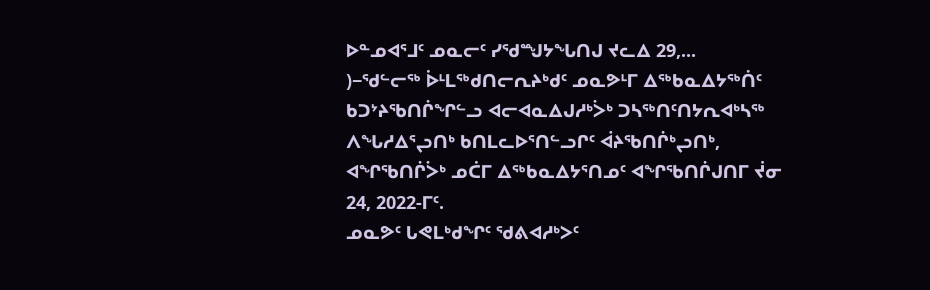ᐅᓐᓄᐊᕐᒧᑦ ᓄᓇᓕᑦ ᓯᖁᙳᔭᖓᑎᒍ ᔪᓚᐃ 29,...
)−ᖁᓪᓕᖅ ᐆᒻᒪᖅᑯᑎᓕᕆᔨᒃᑯᑦ ᓄᓇᕗᒻᒥ ᐃᖅᑲᓇᐃᔭᖅᑏᑦ ᑲᑐᔾᔨᖃᑎᒌᖏᓪᓗ ᐊᓕᐊᓇᐃᒍᓱᒃᐴᒃ ᑐᓴᖅᑎᑦᑎᔭᕆᐊᒃᓴᖅ ᐱᖓᓱᐃᕐᖢᑎᒃ ᑲᑎᒪᓚᐅᕐᑎᓪᓗᒋᑦ ᐋᔨᖃᑎᒌᒃᖢᑎᒃ, ᐊᖏᖃᑎᒌᐴᒃ ᓄᑖᒥ ᐃᖅᑲᓇᐃᔭᕐᑎᓄᑦ ᐊᖏᖃᑎᒌᒍᑎᒥ ᔫᓂ 24, 2022-ᒥᑦ.
ᓄᓇᕗᑦ ᒐᕙᒪᒃᑯᖏᑦ ᖁᕕᐊᓱᒃᐳᑦ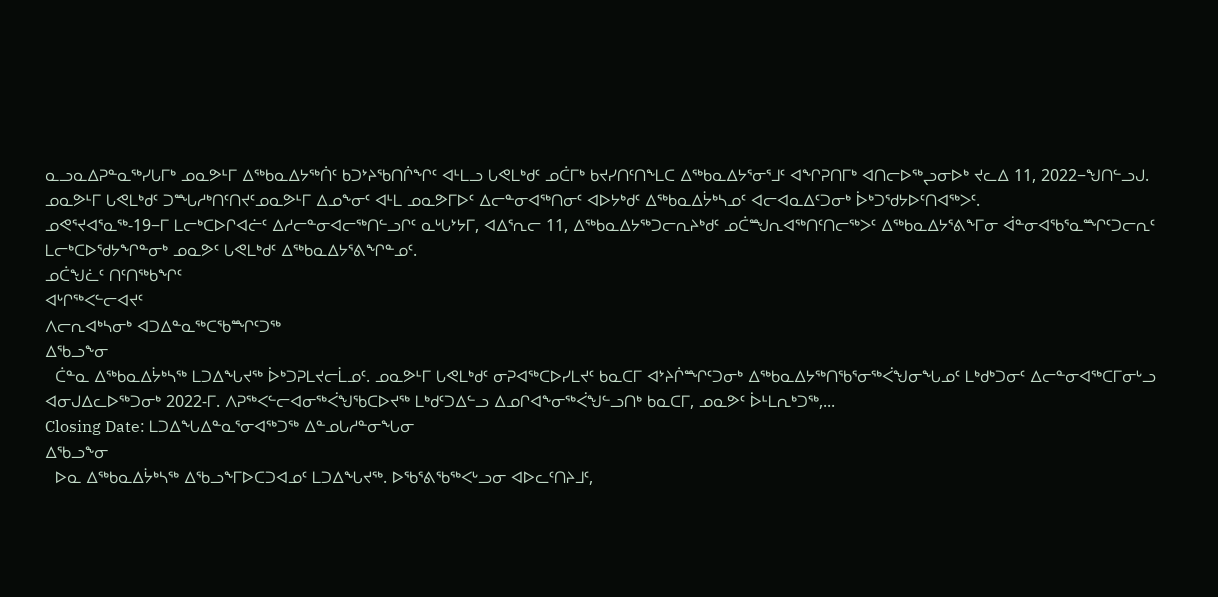ᓇᓗᓇᐃᕈᓐᓇᖅᓯᒐᒥᒃ ᓄᓇᕗᒻᒥ ᐃᖅᑲᓇᐃᔭᖅᑏᑦ ᑲᑐᔾᔨᖃᑎᒌᖏᑦ ᐊᒻᒪᓗ ᒐᕙᒪᒃᑯᑦ ᓄᑖᒥᒃ ᑲᔪᓯᑎᑦᑎᖕᒪᑕ ᐃᖅᑲᓇᐃᔭᕐᓂᕐᒧᑦ ᐊᖏᕈᑎᒥᒃ ᐊᑎᓕᐅᖅᖢᓂᐅᒃ ᔪᓚᐃ 11, 2022−ᖑᑎᓪᓗᒍ.
ᓄᓇᕗᒻᒥ ᒐᕙᒪᒃᑯᑦ ᑐᙵᓱᒃᑎᑦᑎᔪᑦᓄᓇᕗᒻᒥ ᐃᓄᖕᓂᑦ ᐊᒻᒪ ᓄᓇᕗᒥᐅᑦ ᐃᓕᓐᓂᐊᖅᑎᓂᑦ ᐊᐅᔭᒃᑯᑦ ᐃᖅᑲᓇᐃᔮᒃᓴᓄᑦ ᐊᓕᐊᓇᐃᑦᑐᓂᒃ ᐆᒃᑐᖁᔭᐅᑦᑎᐊᖅᐳᑦ.
ᓄᕙᕐᔪᐊᕐᓇᖅ-19−ᒥ ᒪᓕᒃᑕᐅᒋᐊᓖᑦ ᐃᓱᓕᓐᓂᐊᓕᖅᑎᓪᓗᒋᑦ ᓇᒡᒐᔾᔭᒥ, ᐊᐃᕐᕆᓕ 11, ᐃᖅᑲᓇᐃᔭᖅᑐᓕᕆᔨᒃᑯᑦ ᓄᑖᙳᕆᐊᖅᑎᑦᑎᓕᖅᐳᑦ ᐃᖅᑲᓇᐃᔭᕐᕕᖕᒥᓂ ᐋᓐᓂᐊᖃᕐᓇᙱᑦᑐᓕᕆᑦ ᒪᓕᒃᑕᐅᖁᔭᖏᓐᓂᒃ ᓄᓇᕗᑦ ᒐᕙᒪᒃᑯᑦ ᐃᖅᑲᓇᐃᔭᕐᕕᖏᓐᓄᑦ.
ᓄᑖᖑᓛᑦ ᑎᑦᑎᖅᑲᖏᑦ
ᐊᒡᒋᖅᐸᓪᓕᐊᔪᑦ
ᐱᓕᕆᐊᒃᓴᓂᒃ ᐊᑐᐃᓐᓇᖅᑕᖃᙱᑦᑐᖅ
ᐃᖃᓗᖕᓂ
  ᑖᓐᓇ ᐃᖅᑲᓇᐃᔮᒃᓴᖅ ᒪᑐᐃᖓᔪᖅ ᐆᒃᑐᕈᒪᔪᓕᒫᓄᑦ. ᓄᓇᕗᒻᒥ ᒐᕙᒪᒃᑯᑦ ᓂᕈᐊᖅᑕᐅᓯᒪᔪᑦ ᑲᓇᑕᒥ ᐊᔾᔨᒌᙱᑦᑐᓂᒃ ᐃᖅᑲᓇᐃᔭᖅᑎᖃᕐᓂᖅᐹᖑᓂᖓᓄᑦ ᒪᒃᑯᒃᑐᓂᑦ ᐃᓕᓐᓂᐊᖅᑕᒥᓂᒡᓗ ᐊᓂᒍᐃᓚᐅᖅᑐᓂᒃ 2022-ᒥ. ᐱᕈᖅᐸᓪᓕᐊᓂᖅᐹᖑᖃᑕᐅᔪᖅ ᒪᒃᑯᑦᑐᐃᓪᓗ ᐃᓄᒋᐊᖕᓂᖅᐹᖑᓪᓗᑎᒃ ᑲᓇᑕᒥ, ᓄᓇᕗᑦ ᐆᒻᒪᕆᒃᑐᖅ,...
Closing Date: ᒪᑐᐃᖓᐃᓐᓇᕐᓂᐊᖅᑐᖅ ᐃᓐᓄᒐᓱᓐᓂᖓᓂ
ᐃᖃᓗᖕᓂ
  ᐅᓇ ᐃᖅᑲᓇᐃᔮᒃᓴᖅ ᐃᖃᓗᖕᒥᐅᑕᑐᐊᓄᑦ ᒪᑐᐃᖓᔪᖅ. ᐅᖃᕐᕕᖃᖅᐸᒡᓗᓂ ᐊᐅᓚᑦᑎᔨᒧᑦ,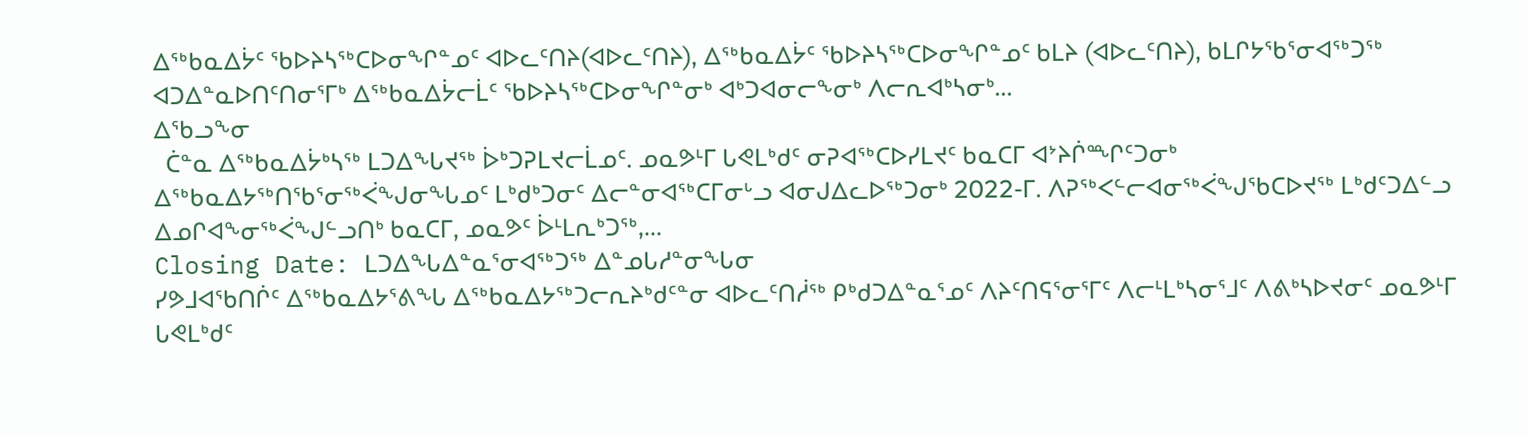ᐃᖅᑲᓇᐃᔮᑦ ᖃᐅᔨᓴᖅᑕᐅᓂᖏᓐᓄᑦ ᐊᐅᓚᑦᑎᔨ(ᐊᐅᓚᑦᑎᔨ), ᐃᖅᑲᓇᐃᔮᑦ ᖃᐅᔨᓴᖅᑕᐅᓂᖏᓐᓄᑦ ᑲᒪᔨ (ᐊᐅᓚᑦᑎᔨ), ᑲᒪᒋᔭᖃᕐᓂᐊᖅᑐᖅ ᐊᑐᐃᓐᓇᐅᑎᑦᑎᓂᕐᒥᒃ ᐃᖅᑲᓇᐃᔮᓕᒫᑦ ᖃᐅᔨᓴᖅᑕᐅᓂᖏᓐᓂᒃ ᐊᒃᑐᐊᓂᓕᖕᓂᒃ ᐱᓕᕆᐊᒃᓴᓂᒃ...
ᐃᖃᓗᖕᓂ
  ᑖᓐᓇ ᐃᖅᑲᓇᐃᔮᒃᓴᖅ ᒪᑐᐃᖓᔪᖅ ᐆᒃᑐᕈᒪᔪᓕᒫᓄᑦ. ᓄᓇᕗᒻᒥ ᒐᕙᒪᒃᑯᑦ ᓂᕈᐊᖅᑕᐅᓯᒪᔪᑦ ᑲᓇᑕᒥ ᐊᔾᔨᒌᙱᑦᑐᓂᒃ ᐃᖅᑲᓇᐃᔭᖅᑎᖃᕐᓂᖅᐹᖑᓂᖓᓄᑦ ᒪᒃᑯᒃᑐᓂᑦ ᐃᓕᓐᓂᐊᖅᑕᒥᓂᒡᓗ ᐊᓂᒍᐃᓚᐅᖅᑐᓂᒃ 2022-ᒥ. ᐱᕈᖅᐸᓪᓕᐊᓂᖅᐹᖑᖃᑕᐅᔪᖅ ᒪᒃᑯᑦᑐᐃᓪᓗ ᐃᓄᒋᐊᖕᓂᖅᐹᖑᓪᓗᑎᒃ ᑲᓇᑕᒥ, ᓄᓇᕗᑦ ᐆᒻᒪᕆᒃᑐᖅ,...
Closing Date: ᒪᑐᐃᖓᐃᓐᓇᕐᓂᐊᖅᑐᖅ ᐃᓐᓄᒐᓱᓐᓂᖓᓂ
ᓯᕗᒧᐊᖃᑎᒌᑦ ᐃᖅᑲᓇᐃᔭᕐᕕᖓ ᐃᖅᑲᓇᐃᔭᖅᑐᓕᕆᔨᒃᑯᑦᓐᓂ ᐊᐅᓚᑦᑎᓲᖅ ᑭᒃᑯᑐᐃᓐᓇᕐᓄᑦ ᐱᔨᑦᑎᕋᕐᓂᕐᒥᑦ ᐱᓕᒻᒪᒃᓴᓂᕐᒧᑦ ᐱᕕᒃᓴᐅᔪᓂᑦ ᓄᓇᕗᒻᒥ ᒐᕙᒪᒃᑯᑦ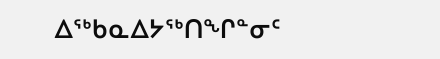ᐃᖅᑲᓇᐃᔭᖅᑎᖏᓐᓂᑦ